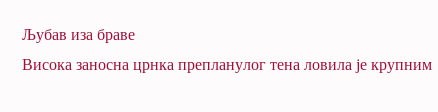Љубав иза браве
Висока заносна црнка препланулог тена ловила је крупним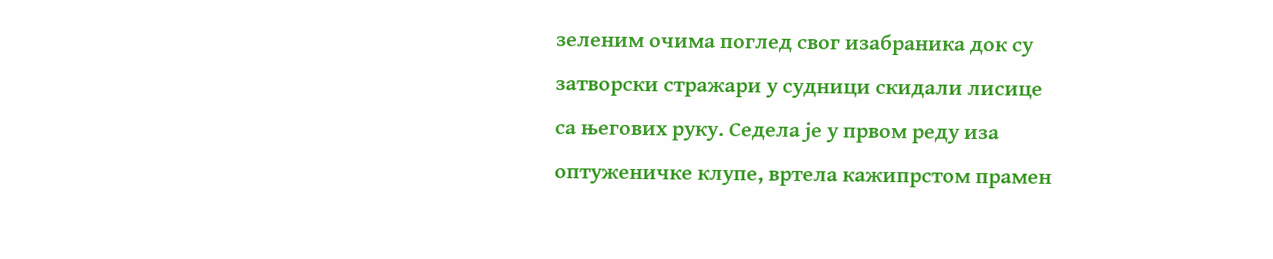зеленим очима поглед свог изабраника док су затворски стражари у судници скидали лисице са његових руку. Седела је у првом реду иза оптуженичке клупе, вртела кажипрстом прамен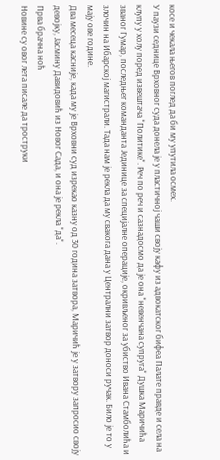косе и чекала његов поглед да би му упутила осмех.
У паузи седнице Врховног суда донела је у пластичној чаши своју кафу из адвокатског бифеа Палате правде и села на клупу у холу поред извештача "Политике". Реч по реч и сазнадосмо да је она "невенчана супруга" Душка Маричића званог Гумар, последњег команданта Јединице за специјалне операције, окривљеног за убиство Ивана Стамболића и злочин на Ибарској магистрали. Тада нам је рекла да му свакога дана у Централни затвор доноси ручак. Било је то у мају ове године.
Два месеца касније, када му је Врховни суд изрекао казну од 30 година затвора, Маричић је у затвору запросио своју девојку, Јасмину Давидовић из Новог Сада, и она је рекла "да".
Прва брачна ноћ
Новине су овог лета писале да троструки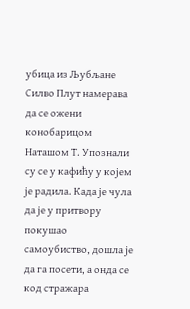убица из Љубљане Силво Плут намерава да се ожени конобарицом Наташом Т. Упознали су се у кафићу у којем је радила. Када је чула да је у притвору покушао самоубиство, дошла је да га посети, а онда се код стражара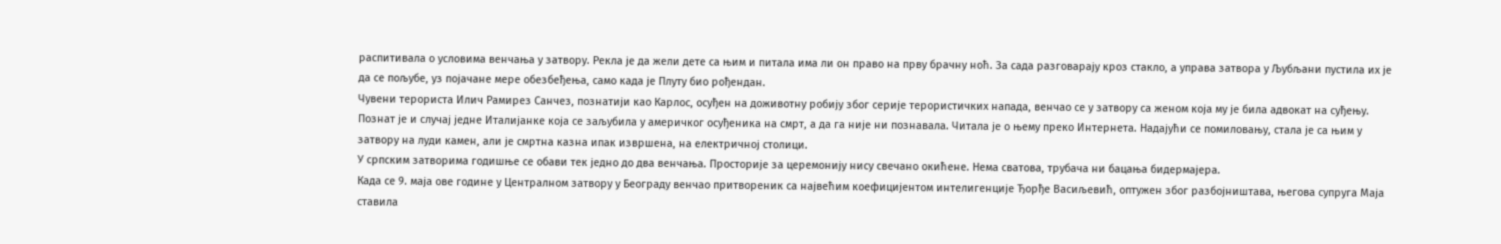распитивала о условима венчања у затвору. Рекла је да жели дете са њим и питала има ли он право на прву брачну ноћ. За сада разговарају кроз стакло, а управа затвора у Љубљани пустила их је да се пољубе, уз појачане мере обезбеђења, само када је Плуту био рођендан.
Чувени терориста Илич Рамирез Санчез, познатији као Карлос, осуђен на доживотну робију због серије терористичких напада, венчао се у затвору са женом која му је била адвокат на суђењу. Познат је и случај једне Италијанке која се заљубила у америчког осуђеника на смрт, а да га није ни познавала. Читала је о њему преко Интернета. Надајући се помиловању, стала је са њим у затвору на луди камен, али је смртна казна ипак извршена, на електричној столици.
У српским затворима годишње се обави тек једно до два венчања. Просторије за церемонију нису свечано окићене. Нема сватова, трубача ни бацања бидермајера.
Када се 9. маја ове године у Централном затвору у Београду венчао притвореник са највећим коефицијентом интелигенције Ђорђе Васиљевић, оптужен због разбојништава, његова супруга Маја ставила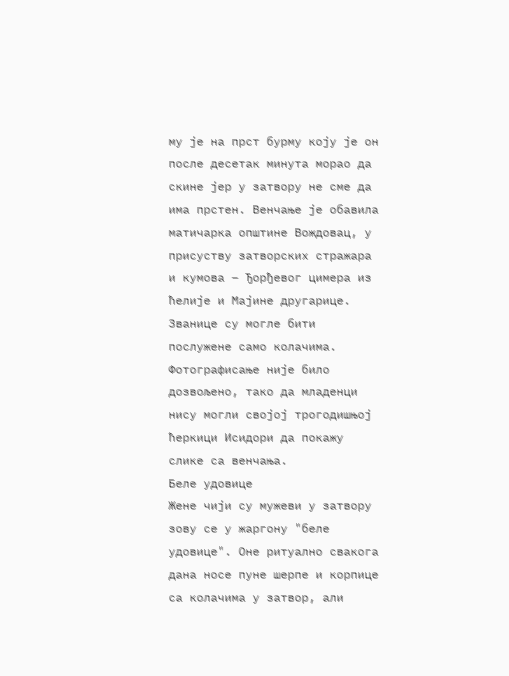му је на прст бурму коју је он после десетак минута морао да скине јер у затвору не сме да има прстен. Венчање је обавила матичарка општине Вождовац, у присуству затворских стражара и кумова – Ђорђевог цимера из ћелије и Мајине другарице. Званице су могле бити послужене само колачима. Фотографисање није било дозвољено, тако да младенци нису могли својој трогодишњој ћеркици Исидори да покажу слике са венчања.
Беле удовице
Жене чији су мужеви у затвору зову се у жаргону "беле удовице". Оне ритуално свакога дана носе пуне шерпе и корпице са колачима у затвор, али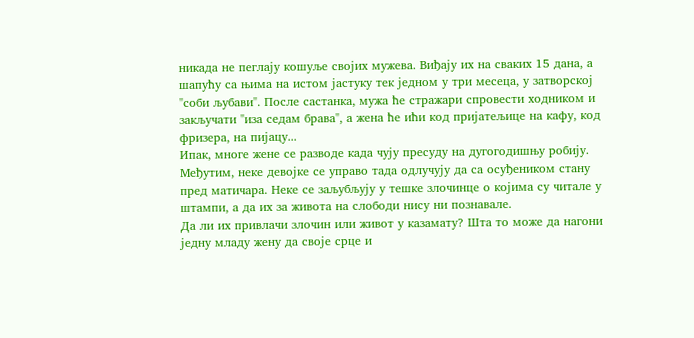никада не пеглају кошуље својих мужева. Виђају их на сваких 15 дана, а шапућу са њима на истом јастуку тек једном у три месеца, у затворској "соби љубави". После састанка, мужа ће стражари спровести ходником и закључати "иза седам брава", а жена ће ићи код пријатељице на кафу, код фризера, на пијацу...
Ипак, многе жене се разводе када чују пресуду на дугогодишњу робију. Међутим, неке девојке се управо тада одлучују да са осуђеником стану пред матичара. Неке се заљубљују у тешке злочинце о којима су читале у штампи, а да их за живота на слободи нису ни познавале.
Да ли их привлачи злочин или живот у казамату? Шта то може да нагони једну младу жену да своје срце и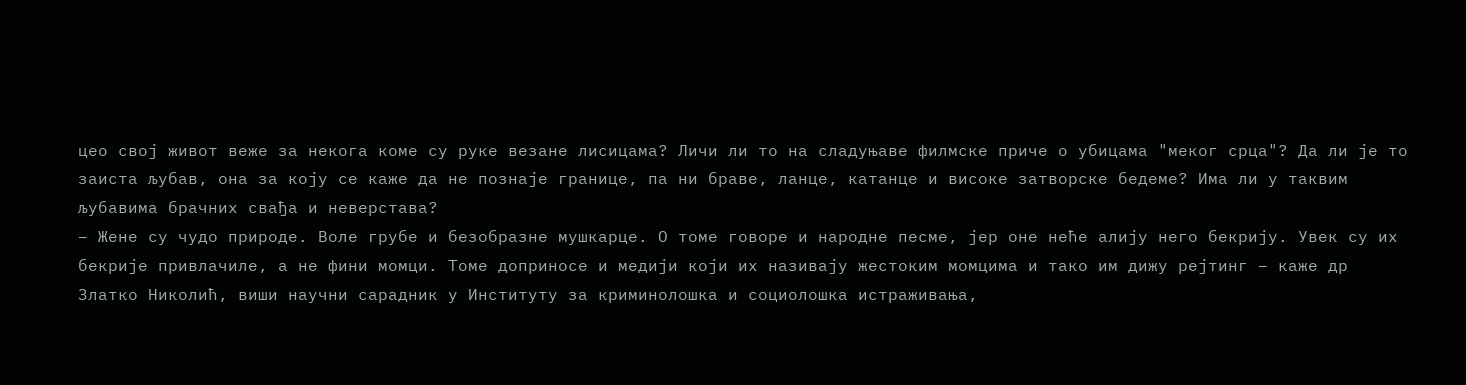цео свој живот веже за некога коме су руке везане лисицама? Личи ли то на сладуњаве филмске приче о убицама "меког срца"? Да ли је то заиста љубав, она за коју се каже да не познаје границе, па ни браве, ланце, катанце и високе затворске бедеме? Има ли у таквим љубавима брачних свађа и неверстава?
– Жене су чудо природе. Воле грубе и безобразне мушкарце. О томе говоре и народне песме, јер оне неће алију него бекрију. Увек су их бекрије привлачиле, а не фини момци. Томе доприносе и медији који их називају жестоким момцима и тако им дижу рејтинг – каже др Златко Николић, виши научни сарадник у Институту за криминолошка и социолошка истраживања,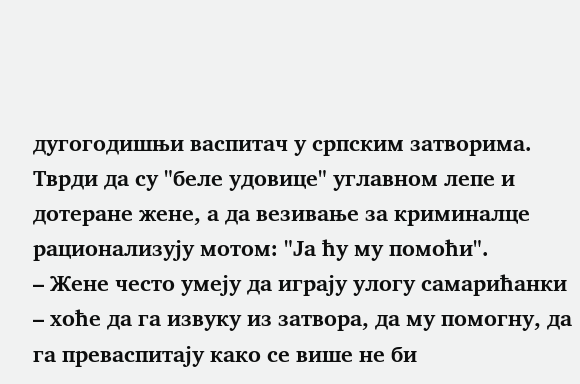дугогодишњи васпитач у српским затворима.
Тврди да су "беле удовице" углавном лепе и дотеране жене, а да везивање за криминалце рационализују мотом: "Ја ћу му помоћи".
– Жене често умеју да играју улогу самарићанки – хоће да га извуку из затвора, да му помогну, да га преваспитају како се више не би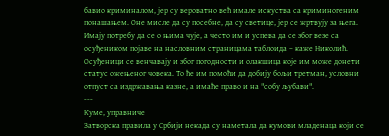бавио криминалом, јер су вероватно већ имале искуства са криминогеним понашањем. Оне мисле да су посебне, да су светице, јер се жртвују за њега. Имају потребу да се о њима чује, а често им и успева да се због везе са осуђеником појаве на насловним страницама таблоида – каже Николић.
Осуђеници се венчавају и због погодности и олакшица које им може донети статус ожењеног човека. То ће им помоћи да добију бољи третман, условни отпуст са издржавања казне, а имаће право и на "собу љубави".
---
Куме, управниче
Затворска правила у Србији некада су наметала да кумови младенаца који се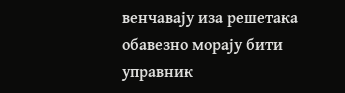венчавају иза решетака обавезно морају бити управник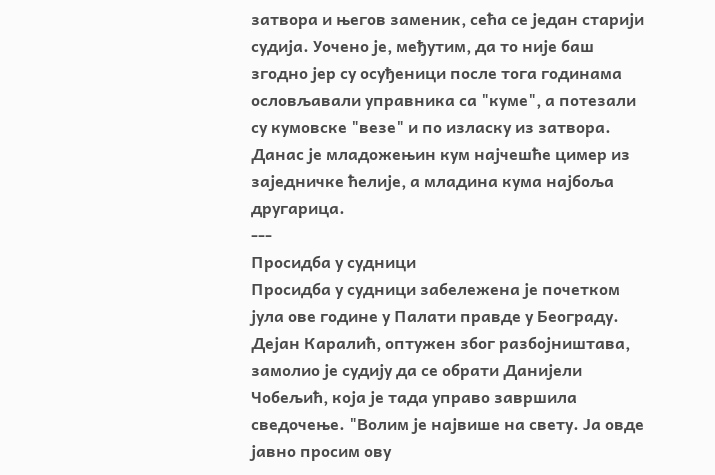затвора и његов заменик, сећа се један старији судија. Уочено је, међутим, да то није баш згодно јер су осуђеници после тога годинама ословљавали управника са "куме", а потезали су кумовске "везе" и по изласку из затвора. Данас је младожењин кум најчешће цимер из заједничке ћелије, а младина кума најбоља другарица.
---
Просидба у судници
Просидба у судници забележена је почетком јула ове године у Палати правде у Београду. Дејан Каралић, оптужен због разбојништава, замолио је судију да се обрати Данијели Чобељић, која је тада управо завршила сведочење. "Волим је највише на свету. Ја овде јавно просим ову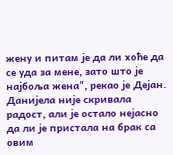жену и питам је да ли хоће да се уда за мене, зато што је најбоља жена", рекао је Дејан. Данијела није скривала радост, али је остало нејасно да ли је пристала на брак са овим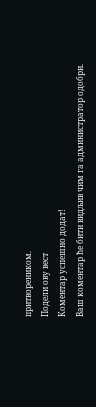притвореником.
Подели ову вест
Комeнтар успeшно додат!
Ваш комeнтар ћe бити видљив чим га администратор одобри.